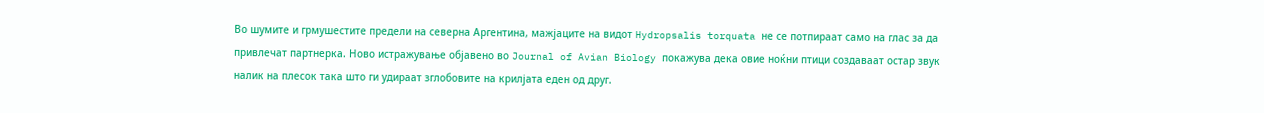Во шумите и грмушестите предели на северна Аргентина, мажјаците на видот Hydropsalis torquata не се потпираат само на глас за да привлечат партнерка. Ново истражување објавено во Journal of Avian Biology покажува дека овие ноќни птици создаваат остар звук налик на плесок така што ги удираат зглобовите на крилјата еден од друг.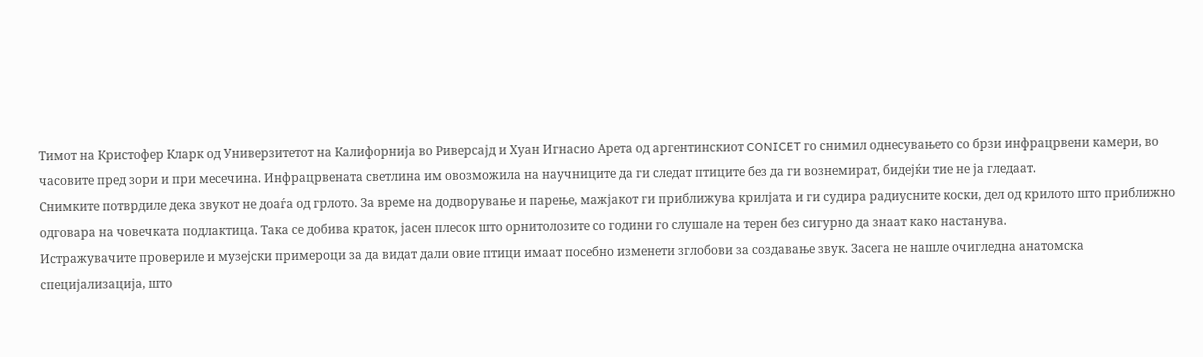Тимот на Кристофер Кларк од Универзитетот на Калифорнија во Риверсајд и Хуан Игнасио Арета од аргентинскиот CONICET го снимил однесувањето со брзи инфрацрвени камери, во часовите пред зори и при месечина. Инфрацрвената светлина им овозможила на научниците да ги следат птиците без да ги вознемират, бидејќи тие не ја гледаат.
Снимките потврдиле дека звукот не доаѓа од грлото. За време на додворување и парење, мажјакот ги приближува крилјата и ги судира радиусните коски, дел од крилото што приближно одговара на човечката подлактица. Така се добива краток, јасен плесок што орнитолозите со години го слушале на терен без сигурно да знаат како настанува.
Истражувачите провериле и музејски примероци за да видат дали овие птици имаат посебно изменети зглобови за создавање звук. Засега не нашле очигледна анатомска специјализација, што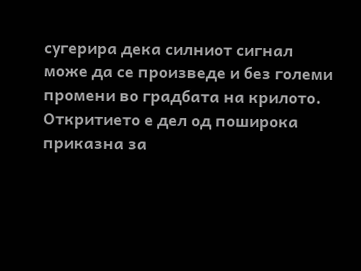сугерира дека силниот сигнал може да се произведе и без големи промени во градбата на крилото.
Откритието е дел од поширока приказна за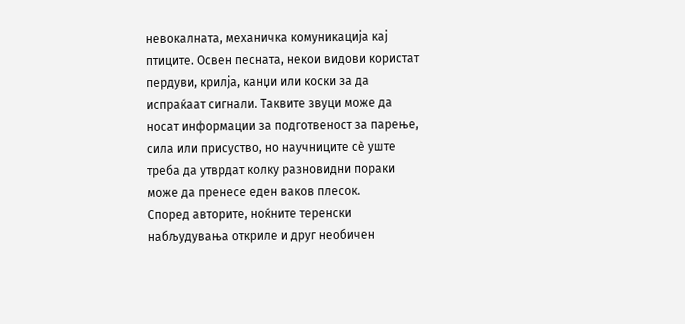невокалната, механичка комуникација кај птиците. Освен песната, некои видови користат пердуви, крилја, канџи или коски за да испраќаат сигнали. Таквите звуци може да носат информации за подготвеност за парење, сила или присуство, но научниците сè уште треба да утврдат колку разновидни пораки може да пренесе еден ваков плесок.
Според авторите, ноќните теренски набљудувања откриле и друг необичен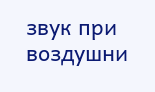звук при воздушни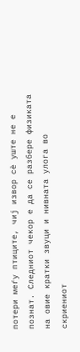потери меѓу птиците, чиј извор сè уште не е познат. Следниот чекор е да се разбере физиката на овие кратки звуци и нивната улога во скриениот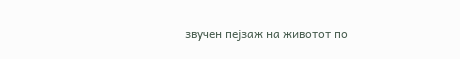звучен пејзаж на животот по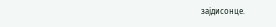зајдисонце.